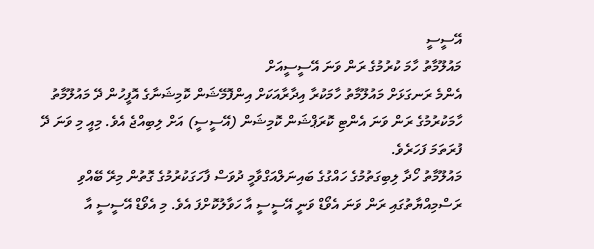އޭސީސީ
މައުލޫމާތު ހާމަ ކުރުމުގެ ރަން ވަނަ އޭސީސީއަށް
އެންމެ ރަނގަޅަށް މައުލޫމާތު ހާމަކުރާ އިދާރާއަކަށް އިންފޮމޭޝަން ކޮމިޝަނާގެ އޮފީހުން ދޭ މައުލޫމާތު ހާމަކުރުމުގެ ރަން ވަނަ އެންޓި ކޮރަޕްޝަން ކޮމިޝަން (އޭސީސީ) އަށް ލިބިއްޖެ އެވެ. މިއީ މި ވަނަ ދޭ ފުރަތަމަ ފަހަރެވެ.
މައުލޫމާތު ހޯދާ ލިބިގަތުމުގެ ހައްގުގެ ބައިނަލްއަގްވާމީ ދުވަސް ފާހަގަކުރުމުގެ ގޮތުން މިރޭ ބޭއްވި ރަސްމިއްޔާތުގައި ރަން ވަނަ އެވޯޑް ވަނީ އޭސީސީ އާ ހަވާލުކޮށްފަ އެވެ. މި އެވޯޑް އޭސީސީ އާ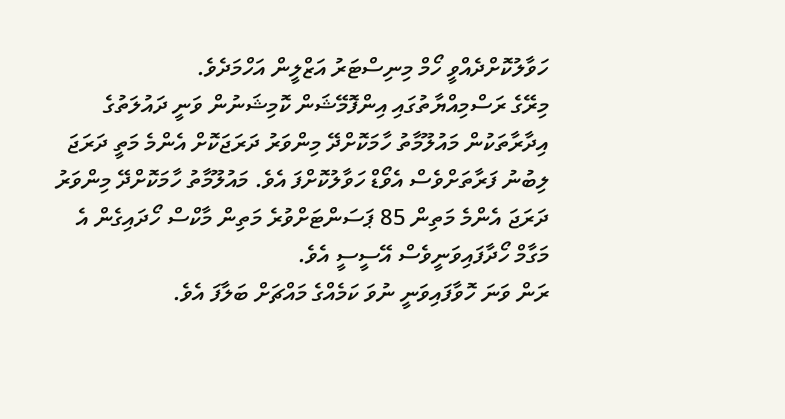ހަވާލުކޮށްދެއްވީ ހޯމް މިނިސްޓަރު އަޒްލީން އަހްމަދެވެ.
މިރޭގެ ރަސްމިއްޔާތުގައި އިންފޮމޭޝަން ކޮމިޝަނުން ވަނީ ދައުލަތުގެ އިދާރާތަކުން މައުލޫމާތު ހާމަކޮށްދޭ މިންވަރު ދަރަޖަކޮށް އެންމެ މަތީ ދަރަޖަ ލިބުނު ފަރާތަށްވެސް އެވޯޑް ހަވާލުކޮށްފަ އެވެ. މައުލޫމާތު ހާމަކޮށްދޭ މިންވަރު ދަރަޖަ އެންމެ މަތިން 85 ޕަސަންޓަށްވުރެ މަތިން މާކްސް ހޯދައިގެން އެ މަގާމް ހޯދާފައިވަނީވެސް އޭސީސީ އެވެ.
ރަން ވަނަ ހޮވާފައިވަނީ ނުވަ ކަމެއްގެ މައްޗަށް ބަލާފަ އެވެ.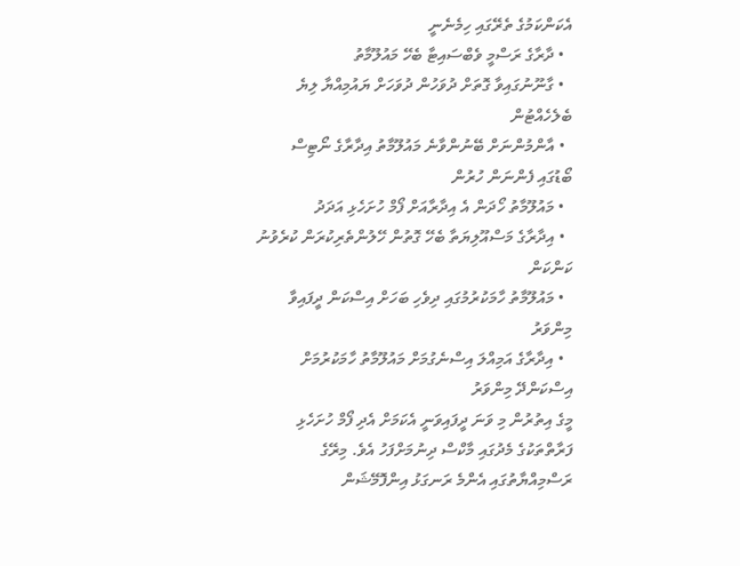އެކަންކަމުގެ ތެރޭގައި ހިމެނެނީ
  • ދާރާގެ ރަސްމީ ވެބްސައިޓާ ބެހޭ މައުލޫމާތު
  • ގާނޫނުގައިވާ ގޮތަށް ދުވަހުން ދުވަހަށް ޔައުމިއްޔާ ލިޔެ ބެލެހެއްޓުން
  • އާންމުންނަށް ބޭނުންވާނެ މައުލޫމާތު އިދާރާގެ ނޯޓިސް ބޯޑުގައި ފެންނަން ހުރުން
  • މައުލޫމާތު ހޯދަން އެ އިދާރާއަށް ފޯމް ހުށަހެޅި އަދަދު
  • އިދާރާގެ މަސްއޫލިޔަތާ ބެހޭ ގޮތުން ހޭލުންތެރިކުރަން ކުރެވުނު ކަންކަން
  • މައުލޫމާތު ހާމަކުރުމުގައި ދިވެހި ބަހަށް އިސްކަން ދީފައިވާ މިންވަރު
  • އިދާރާގެ އަމިއްލަ އިސްނެގުމަށް މައުލޫމާތު ހާމަކުރުމަށް އިސްކަންދޭ މިންވަރު
މީގެ އިތުރުން މި ވަނަ ދީފައިވަނީ އެކަމަށް އެދި ފޯމް ހުށަހެޅި ފަރާތްތަކުގެ މެދުގައި މާކްސް ދިނުމަށްފަހު އެވެ. މިރޭގެ ރަސްމިއްޔާތުގައި އެންމެ ރަނގަޅު އިންފޮމޭޝަން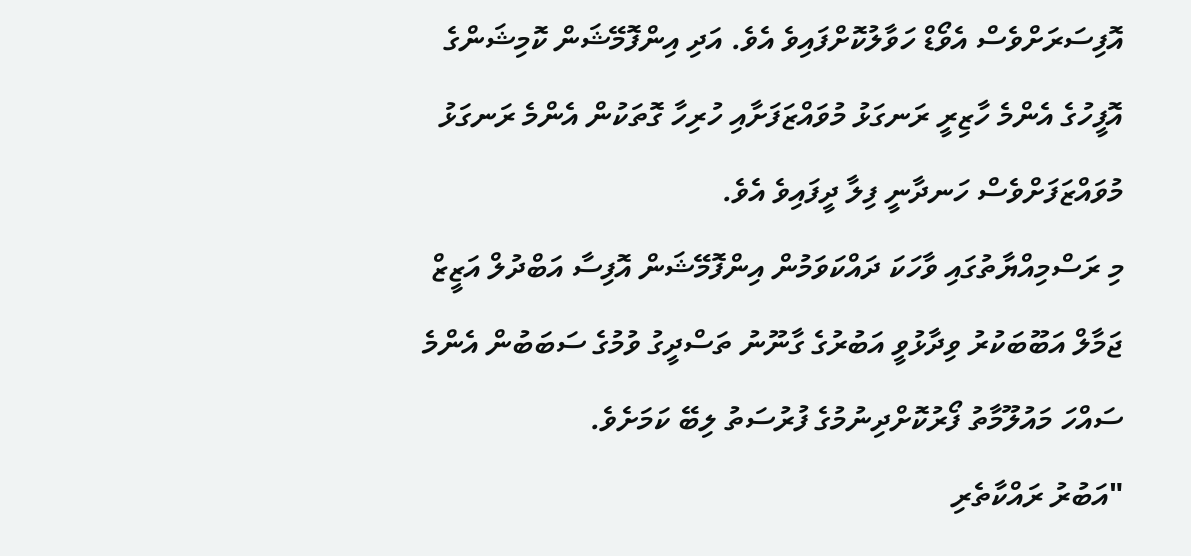އޮފިސަރަށްވެސް އެވޯޑް ހަވާލުކޮށްފައިވެ އެވެ. އަދި އިންފޮމޭޝަން ކޮމިޝަންގެ އޮފީހުގެ އެންމެ ހާޒިރީ ރަނގަޅު މުވައްޒަފަށާއި ހުރިހާ ގޮތަކުން އެންމެ ރަނގަޅު މުވައްޒަފަށްވެސް ހަނދާނީ ފިލާ ދީފައިވެ އެވެ.
މި ރަސްމިއްޔާތުގައި ވާހަކަ ދައްކަވަމުން އިންފޮމޭޝަން އޮފިސާ އަބްދުލް އަޒީޒް ޖަމާލް އަބޫބަކުރު ވިދާޅުވީ އަބުރުގެ ގާނޫނު ތަސްދީގު ވުމުގެ ސަބަބުން އެންމެ ސައްހަ މައުލޫމާތު ފޯރުކޮށްދިނުމުގެ ފުރުސަތު ލިބޭ ކަމަށެވެ.
"އަބުރު ރައްކާތެރި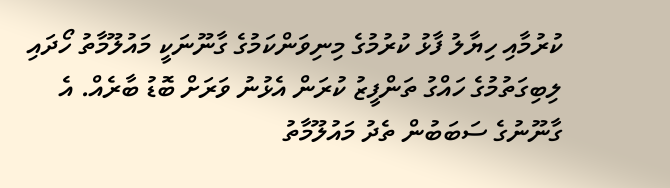ކުރުމާއި ހިޔާލު ފާޅު ކުރުމުގެ މިނިވަންކަމުގެ ގާނޫނަކީ މައުލޫމާތު ހޯދައި ލިބިގަތުމުގެ ހައްގު ތަންފީޒު ކުރަން އެޅުނު ވަރަށް ބޮޑު ބާރެއް. އެ ގާނޫނުގެ ސަބަބުން ތެދު މައުލޫމާތު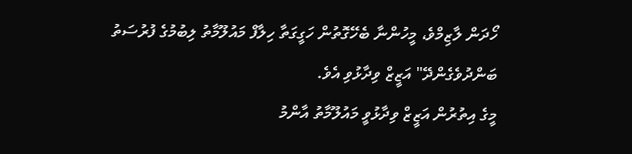ހޯދަން ލާޒިމްވެ، މީހުންނާ ބެހޭގޮތުން ހަގީގަތާ ހިލާފް މައުލޫމާތު ލިބުމުގެ ފުރުސަތު ބަންދުވެގެންދޭ" އަޒީޒް ވިދާޅުވި އެވެ.
މީގެ އިތުރުން އަޒީޒް ވިދާޅުވީ މައުލޫމާތު އާންމު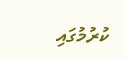ކުރުމުގައި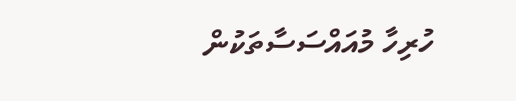ހުރިހާ މުއައްސަސާތަކުން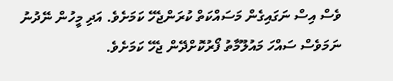ވެސް އިސް ނަގައިގެން މަސައްކަތް ކުރަންޖެހޭ ކަމަށެވެ. އަދި މީހުން ނޭދުނު ނަމަވެސް ސައްހަ މައުލޫމާތު ފޯރުކޮށްދޭން ޖެހޭ ކަމަށެވެ.